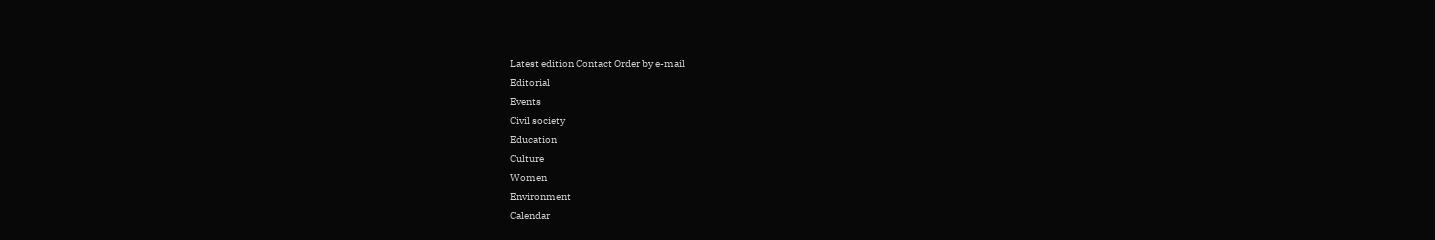Latest edition Contact Order by e-mail
Editorial
Events
Civil society
Education
Culture
Women
Environment
Calendar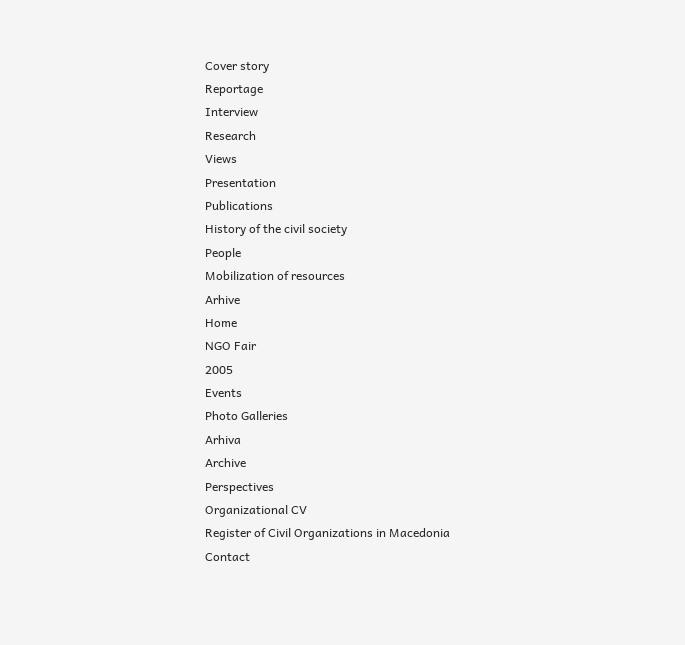Cover story
Reportage
Interview
Research
Views
Presentation
Publications
History of the civil society
People
Mobilization of resources
Arhive
Home
NGO Fair
2005
Events
Photo Galleries
Arhiva
Archive
Perspectives
Organizational CV
Register of Civil Organizations in Macedonia
Contact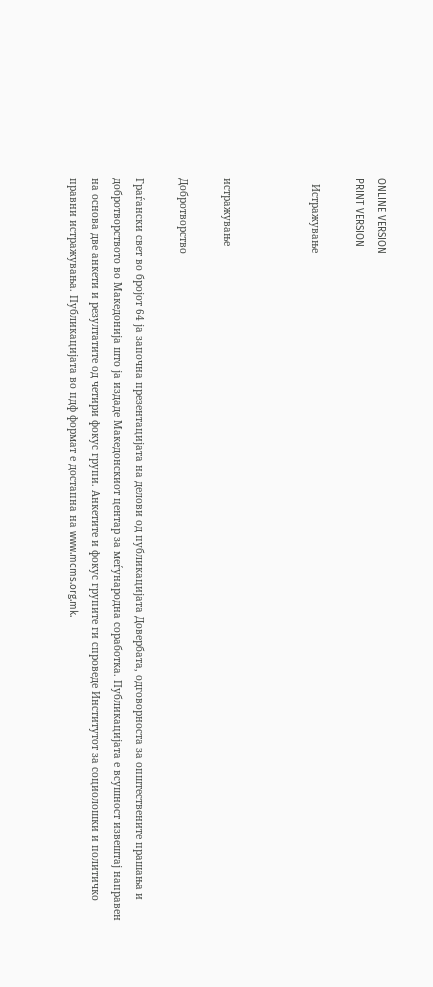ONLINE VERSION
PRINT VERSION

  Истражување



истражување

Добротворство

Граѓански свет во бројот 64 ја започна презентацијата на делови од публикацијата Довербата, одговорноста за општествените прашања и добротворството во Македонија што ја издаде Македонскиот центар за меѓународна соработка. Публикацијата е всушност извештај направен на основа две анкети и резултатите од четири фокус групи. Анкетите и фокус групите ги спроведе Институтот за социолошки и политичко правни истражувања. Публикацијата во пдф формат е достапна на www.mcms.org.mk.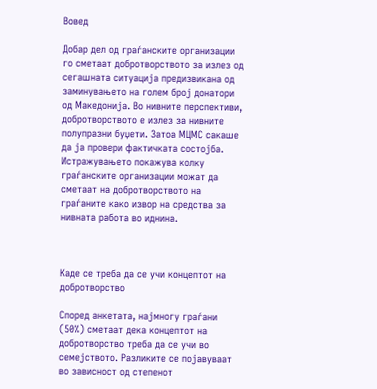Вовед

Добар дел од граѓанските организации го сметаат добротворството за излез од сегашната ситуација предизвикана од заминувањето на голем број донатори од Македонија. Во нивните перспективи, добротворството е излез за нивните полупразни буџети. Затоа МЦМС сакаше да ја провери фактичката состојба. Истражувањето покажува колку граѓанските организации можат да сметаат на добротворството на граѓаните како извор на средства за нивната работа во иднина.



Каде се треба да се учи концептот на добротворство

Според анкетата, најмногу граѓани (50%) сметаат дека концептот на добротворство треба да се учи во семејството. Разликите се појавуваат во зависност од степенот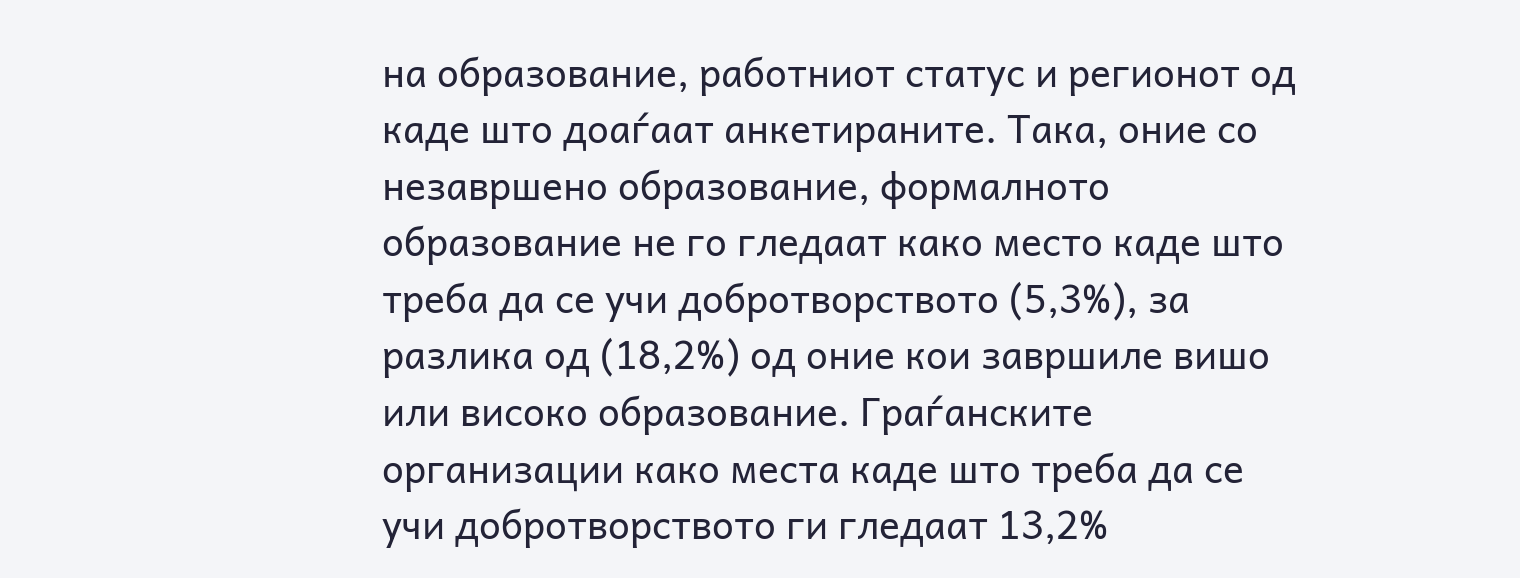на образование, работниот статус и регионот од каде што доаѓаат анкетираните. Така, оние со незавршено образование, формалното образование не го гледаат како место каде што треба да се учи добротворството (5,3%), за разлика од (18,2%) од оние кои завршиле вишо или високо образование. Граѓанските организации како места каде што треба да се учи добротворството ги гледаат 13,2%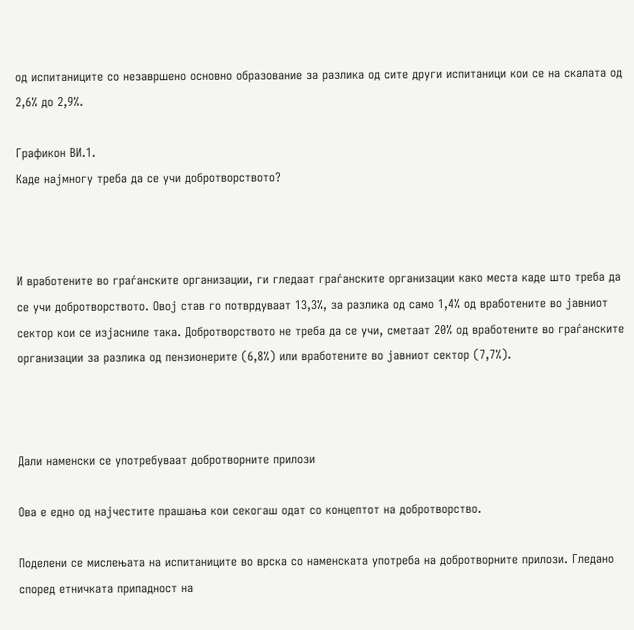од испитаниците со незавршено основно образование за разлика од сите други испитаници кои се на скалата од 2,6% до 2,9%.

Графикон ВИ.1.
Каде најмногу треба да се учи добротворството?



И вработените во граѓанските организации, ги гледаат граѓанските организации како места каде што треба да се учи добротворството. Овој став го потврдуваат 13,3%, за разлика од само 1,4% од вработените во јавниот сектор кои се изјасниле така. Добротворството не треба да се учи, сметаат 20% од вработените во граѓанските организации за разлика од пензионерите (6,8%) или вработените во јавниот сектор (7,7%).



Дали наменски се употребуваат добротворните прилози

Ова е едно од најчестите прашања кои секогаш одат со концептот на добротворство.

Поделени се мислењата на испитаниците во врска со наменската употреба на добротворните прилози. Гледано според етничката припадност на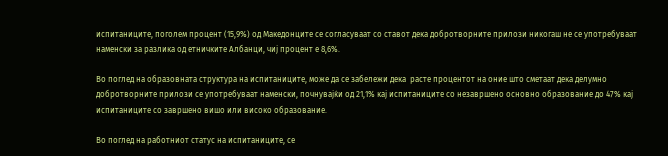испитаниците, поголем процент (15,9%) од Македонците се согласуваат со ставот дека добротворните прилози никогаш не се употребуваат наменски за разлика од етничките Албанци, чиј процент е 8,6%.

Во поглед на образовната структура на испитаниците, може да се забележи дека  расте процентот на оние што сметаат дека делумно добротворните прилози се употребуваат наменски, почнувајќи од 21,1% кај испитаниците со незавршено основно образование до 47% кај испитаниците со завршено вишо или високо образование.

Во поглед на работниот статус на испитаниците, се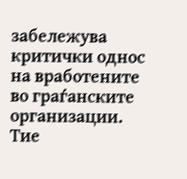забележува критички однос на вработените во граѓанските организации. Тие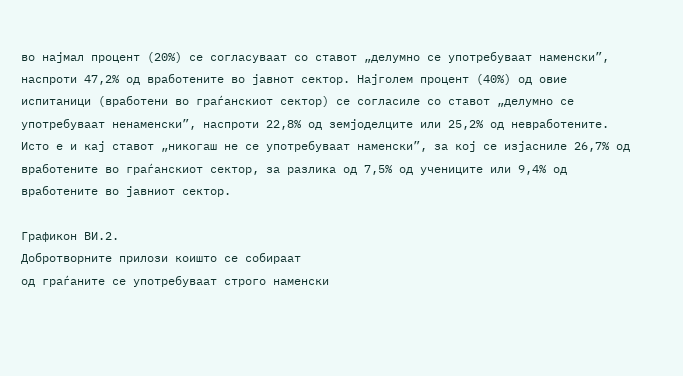во најмал процент (20%) се согласуваат со ставот „делумно се употребуваат наменски”, наспроти 47,2% од вработените во јавнот сектор. Најголем процент (40%) од овие испитаници (вработени во граѓанскиот сектор) се согласиле со ставот „делумно се употребуваат ненаменски”, наспроти 22,8% од земјоделците или 25,2% од невработените. Исто е и кај ставот „никогаш не се употребуваат наменски”, за кој се изјасниле 26,7% од вработените во граѓанскиот сектор, за разлика од 7,5% од учениците или 9,4% од вработените во јавниот сектор.

Графикон ВИ.2.
Добротворните прилози коишто се собираат
од граѓаните се употребуваат строго наменски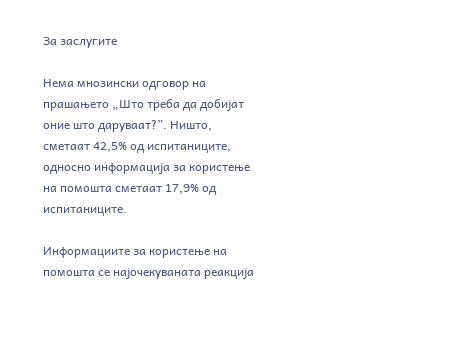За заслугите

Нема мнозински одговор на прашањето „Што треба да добијат оние што даруваат?”. Ништо, сметаат 42,5% од испитаниците, односно информација за користење на помошта сметаат 17,9% од испитаниците.

Информациите за користење на помошта се најочекуваната реакција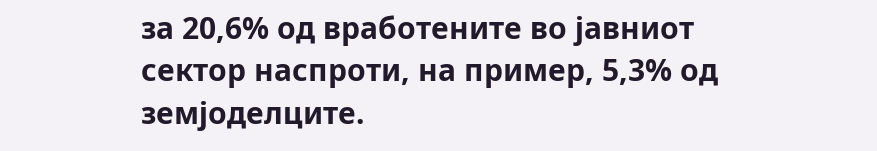за 20,6% од вработените во јавниот сектор наспроти, на пример, 5,3% од земјоделците.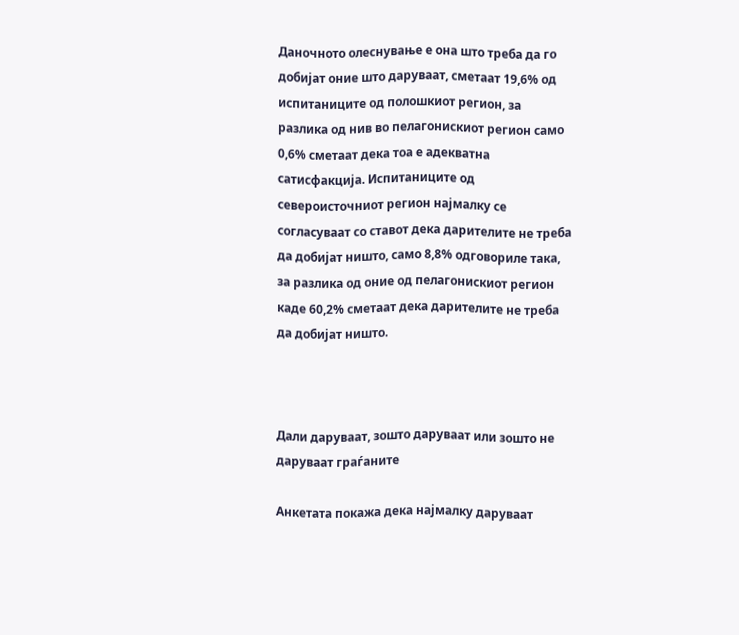Даночното олеснување е она што треба да го добијат оние што даруваат, сметаат 19,6% од испитаниците од полошкиот регион, за разлика од нив во пелагонискиот регион само 0,6% сметаат дека тоа е адекватна сатисфакција. Испитаниците од североисточниот регион најмалку се согласуваат со ставот дека дарителите не треба да добијат ништо, само 8,8% одговориле така, за разлика од оние од пелагонискиот регион каде 60,2% сметаат дека дарителите не треба да добијат ништо.



Дали даруваат, зошто даруваат или зошто не даруваат граѓаните

Анкетата покажа дека најмалку даруваат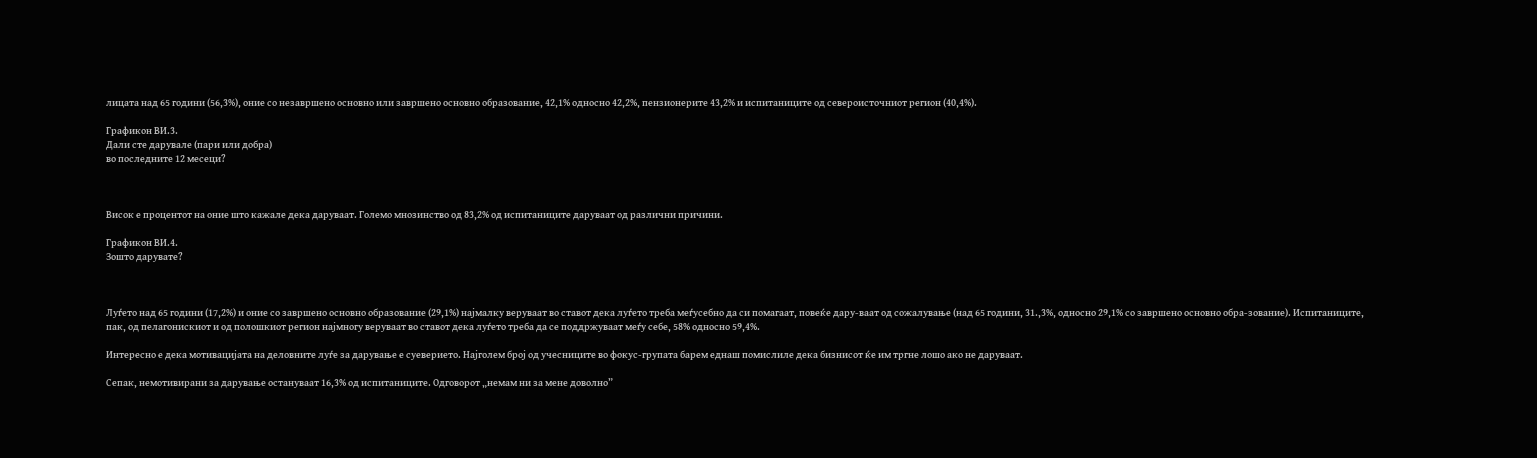лицата над 65 години (56,3%), оние со незавршено основно или завршено основно образование, 42,1% односно 42,2%, пензионерите 43,2% и испитаниците од североисточниот регион (40,4%).

Графикон ВИ.3.
Дали сте дарувале (пари или добра)
во последните 12 месеци?



Висок е процентот на оние што кажале дека даруваат. Големо мнозинство од 83,2% од испитаниците даруваат од различни причини.

Графикон ВИ.4.
Зошто дарувате?



Луѓето над 65 години (17,2%) и оние со завршено основно образование (29,1%) најмалку веруваат во ставот дека луѓето треба меѓусебно да си помагаат, повеќе дару-ваат од сожалување (над 65 години, 31.,3%, односно 29,1% со завршено основно обра-зование). Испитаниците, пак, од пелагонискиот и од полошкиот регион најмногу веруваат во ставот дека луѓето треба да се поддржуваат меѓу себе, 58% односно 59,4%.

Интересно е дека мотивацијата на деловните луѓе за дарување е суеверието. Најголем број од учесниците во фокус-групата барем еднаш помислиле дека бизнисот ќе им тргне лошо ако не даруваат.

Сепак, немотивирани за дарување остануваат 16,3% од испитаниците. Одговорот „немам ни за мене доволно”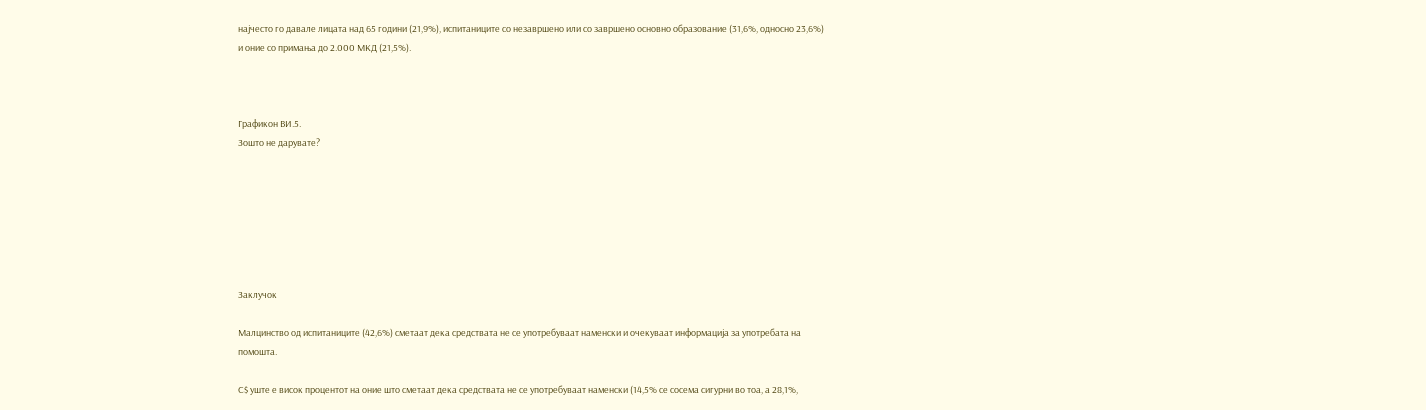најчесто го давале лицата над 65 години (21,9%), испитаниците со незавршено или со завршено основно образование (31,6%, односно 23,6%) и оние со примања до 2.000 МКД (21,5%).



Графикон ВИ.5.
Зошто не дарувате?







Заклучок

Малцинство од испитаниците (42,6%) сметаат дека средствата не се употребуваат наменски и очекуваат информација за употребата на помошта.

С$ уште е висок процентот на оние што сметаат дека средствата не се употребуваат наменски (14,5% се сосема сигурни во тоа, а 28,1%,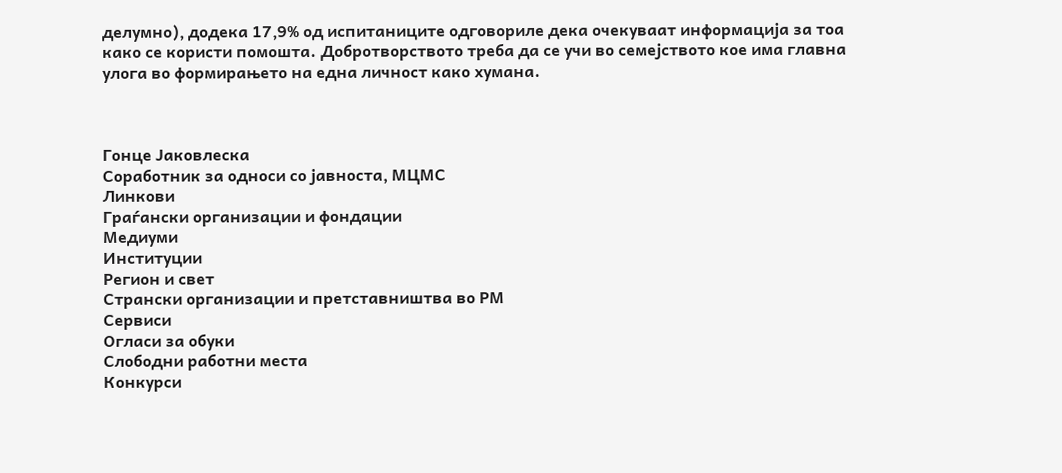делумно), додека 17,9% од испитаниците одговориле дека очекуваат информација за тоа како се користи помошта. Добротворството треба да се учи во семејството кое има главна улога во формирањето на една личност како хумана.



Гонце Јаковлеска
Соработник за односи со јавноста, МЦМС
Линкови
Граѓански организации и фондации
Медиуми
Институции
Регион и свет
Странски организации и претставништва во РМ
Сервиси
Огласи за обуки
Слободни работни места
Конкурси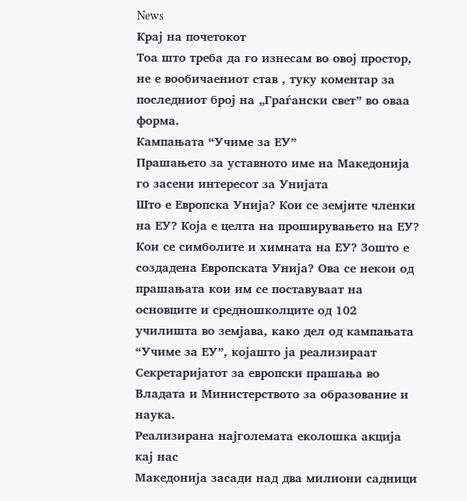News
Крај на почетокот
Тоа што треба да го изнесам во овој простор, не е вообичаениот став , туку коментар за последниот број на „Граѓански свет” во оваа форма.
Кампањата “Учиме за ЕУ”
Прашањето за уставното име на Македонија го засени интересот за Унијата
Што е Европска Унија? Кои се земјите членки на ЕУ? Која е целта на проширувањето на ЕУ? Кои се симболите и химната на ЕУ? Зошто е создадена Европската Унија? Ова се некои од прашањата кои им се поставуваат на основците и средношколците од 102 училишта во земјава, како дел од кампањата “Учиме за ЕУ”, којашто ја реализираат Секретаријатот за европски прашања во Владата и Министерството за образование и наука.
Реализирана најголемата еколошка акција кај нас
Македонија засади над два милиони садници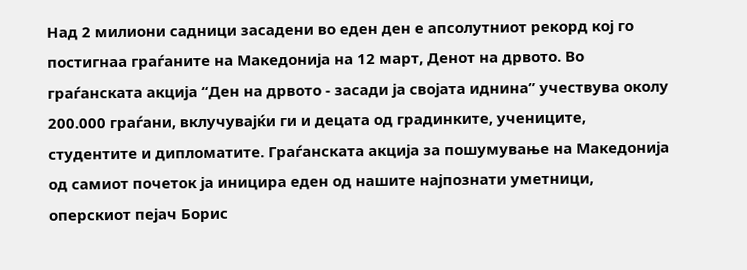Над 2 милиони садници засадени во еден ден е апсолутниот рекорд кој го постигнаа граѓаните на Македонија на 12 март, Денот на дрвото. Во граѓанската акција “Ден на дрвото - засади ја својата иднина” учествува околу 200.000 граѓани, вклучувајќи ги и децата од градинките, учениците, студентите и дипломатите. Граѓанската акција за пошумување на Македонија од самиот почеток ја иницира еден од нашите најпознати уметници, оперскиот пејач Борис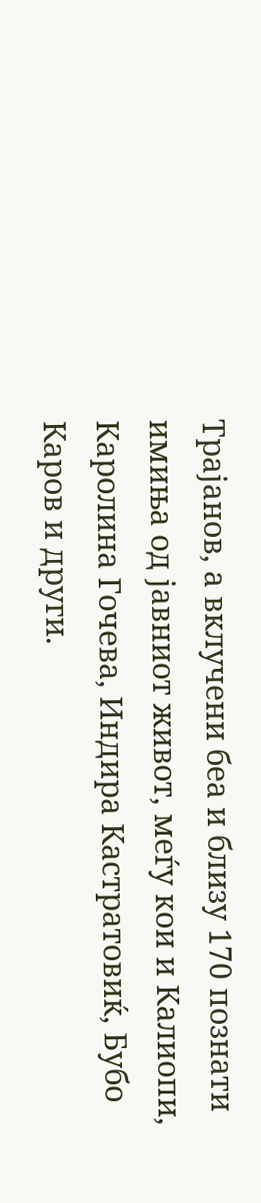Трајанов, а вклучени беа и близу 170 познати имиња од јавниот живот, меѓу кои и Калиопи, Каролина Гочева, Индира Кастратовиќ, Бубо Каров и други.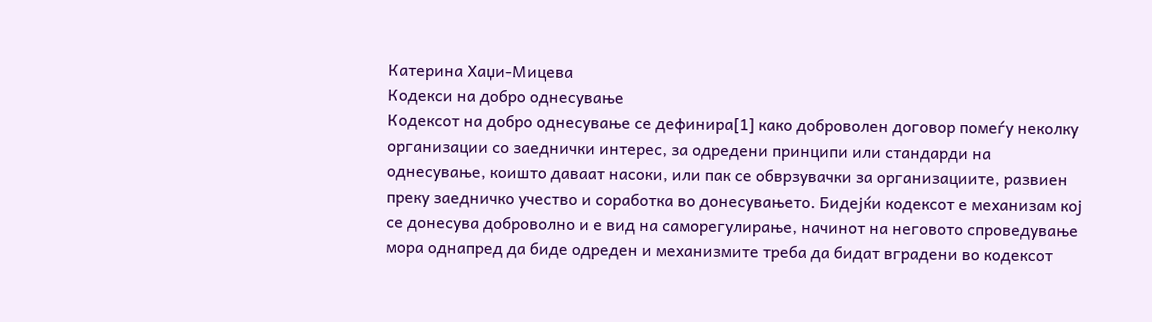Катерина Хаџи-Мицева
Кодекси на добро однесување
Кодексот на добро однесување се дефинира[1] како доброволен договор помеѓу неколку организации со заеднички интерес, за одредени принципи или стандарди на однесување, коишто даваат насоки, или пак се обврзувачки за организациите, развиен преку заедничко учество и соработка во донесувањето. Бидејќи кодексот е механизам кој се донесува доброволно и е вид на саморегулирање, начинот на неговото спроведување мора однапред да биде одреден и механизмите треба да бидат вградени во кодексот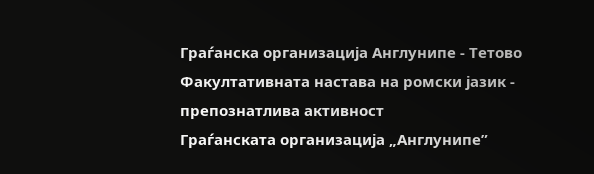Граѓанска организација Англунипе - Тетово
Факултативната настава на ромски јазик - препознатлива активност
Граѓанската организација „Англунипе”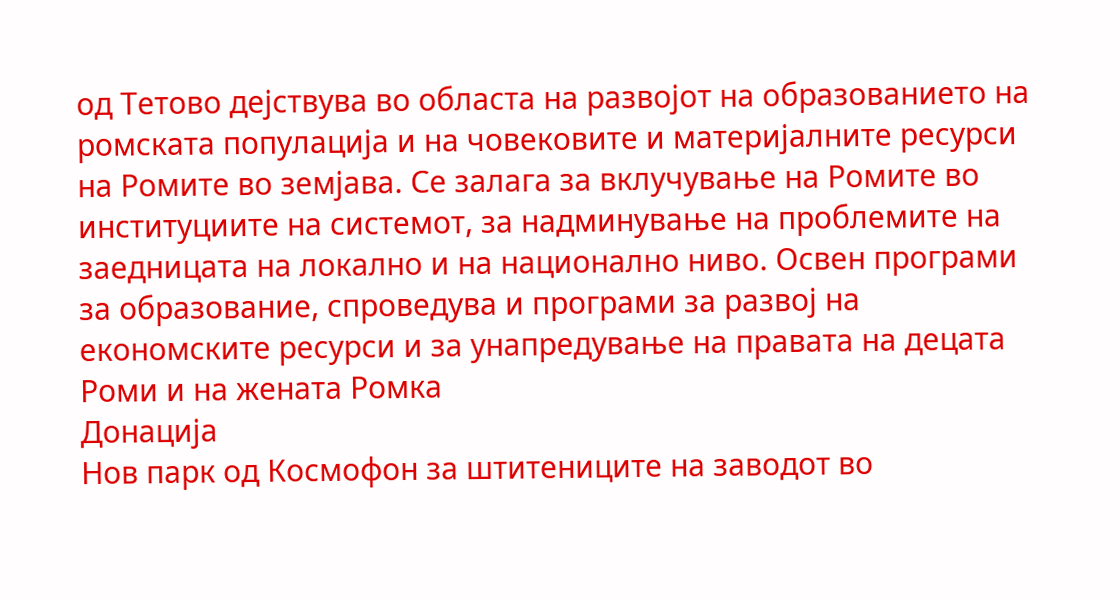од Тетово дејствува во областа на развојот на образованието на ромската популација и на човековите и материјалните ресурси на Ромите во земјава. Се залага за вклучување на Ромите во институциите на системот, за надминување на проблемите на заедницата на локално и на национално ниво. Освен програми за образование, спроведува и програми за развој на економските ресурси и за унапредување на правата на децата Роми и на жената Ромка
Донација
Нов парк од Космофон за штитениците на заводот во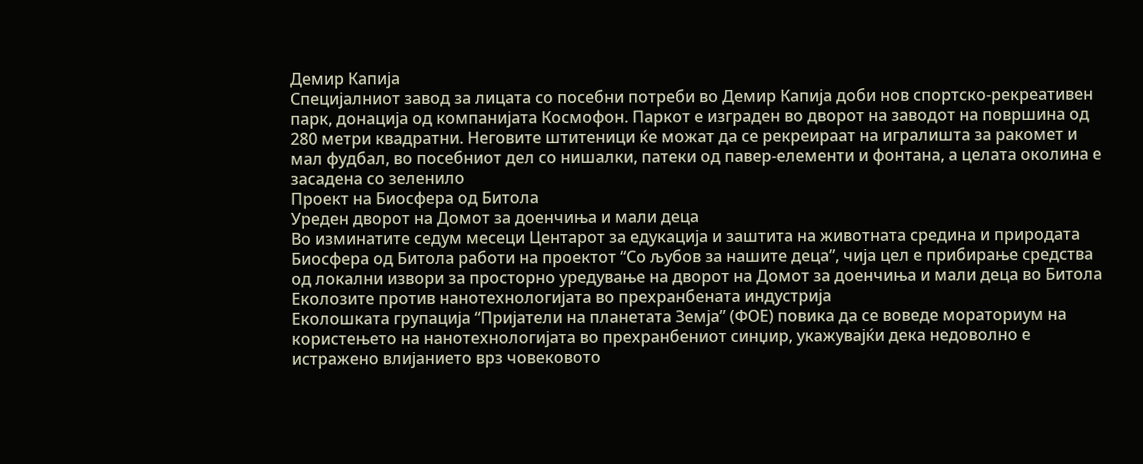Демир Капија
Специјалниот завод за лицата со посебни потреби во Демир Капија доби нов спортско-рекреативен парк, донација од компанијата Космофон. Паркот е изграден во дворот на заводот на површина од 280 метри квадратни. Неговите штитеници ќе можат да се рекреираат на игралишта за ракомет и мал фудбал, во посебниот дел со нишалки, патеки од павер-елементи и фонтана, а целата околина е засадена со зеленило
Проект на Биосфера од Битола
Уреден дворот на Домот за доенчиња и мали деца
Во изминатите седум месеци Центарот за едукација и заштита на животната средина и природата Биосфера од Битола работи на проектот “Со љубов за нашите деца”, чија цел е прибирање средства од локални извори за просторно уредување на дворот на Домот за доенчиња и мали деца во Битола
Еколозите против нанотехнологијата во прехранбената индустрија
Еколошката групација “Пријатели на планетата Земја” (ФОЕ) повика да се воведе мораториум на користењето на нанотехнологијата во прехранбениот синџир, укажувајќи дека недоволно е истражено влијанието врз човековото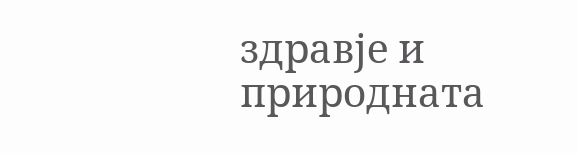здравје и природната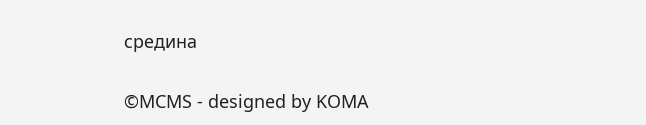средина


©MCMS - designed by KOMA